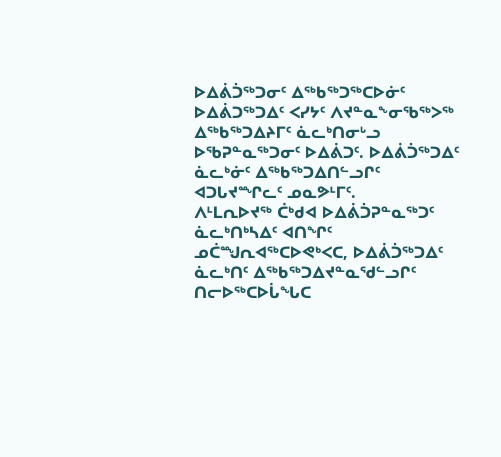ᐅᐃᕖᑑᖅᑐᓂᑦ ᐃᖅᑲᖅᑐᖅᑕᐅᓃᑦ
ᐅᐃᕖᑐᖅᑐᐃᑦ ᐸᓯᔭᑦ ᐱᔪᓐᓇᖕᓂᖃᖅᐳᖅ ᐃᖅᑲᖅᑐᐃᔨᒥᑦ ᓈᓚᒃᑎᓂᒡᓗ ᐅᖃᕈᓐᓇᖅᑐᓂᑦ ᐅᐃᕖᑐᑦ. ᐅᐃᕖᑑᖅᑐᐃᑦ ᓈᓚᒃᓃᑦ ᐃᖅᑲᖅᑐᐃᑎᓪᓗᒋᑦ ᐊᑐᒐᔪᙱᓚᑦ ᓄᓇᕗᒻᒥᑦ.
ᐱᒻᒪᕆᐅᔪᖅ ᑖᒃᑯᐊ ᐅᐃᕖᑑᕈᓐᓇᖅᑐᑦ ᓈᓚᒃᑎᒃᓴᐃᑦ ᐊᑎᖏᑦ ᓄᑖᙳᕆᐊᖅᑕᐅᕙᒃᐸᑕ, ᐅᐃᕖᑑᖅᑐᐃᑦ ᓈᓚᒃᑎᑦ ᐃᖅᑲᖅᑐᐃᔪᓐᓇᖁᓪᓗᒋᑦ ᑎᓕᐅᖅᑕᐅᒑᖓᑕ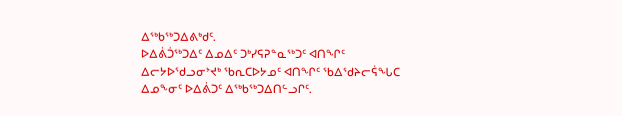ᐃᖅᑲᖅᑐᐃᕕᒃᑯᑦ.
ᐅᐃᕖᑑᖅᑐᐃᑦ ᐃᓄᐃᑦ ᑐᒃᓯᕋᕈᓐᓇᖅᑐᑦ ᐊᑎᖏᑦ ᐃᓕᔭᐅᖁᓗᓂᔾᔪᒃ ᖃᕆᑕᐅᔭᓄᑦ ᐊᑎᖏᑦ ᖃᐃᖁᔨᓕᕌᖓᑕ ᐃᓄᖕᓂᑦ ᐅᐃᕖᑐᑦ ᐃᖅᑲᖅᑐᐃᑎᓪᓗᒋᑦ.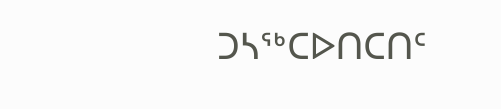ᑐᓴᖅᑕᐅᑎᑕᑎᑦ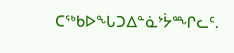ᑕᖅᑲᐅᖓᑐᐃᓐᓈᔾᔮᙱᓚᑦ.